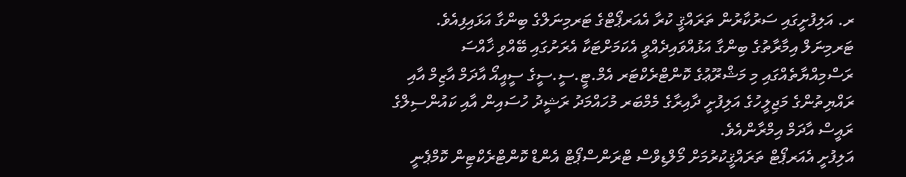ރ. އަލިފުށީގައި ސަރުކާރުން ތަރައްޤީ ކުރާ އެއަރޕޯޓްގެ ޓަރމިނަލްގެ ބިންގާ އަޅައިފިއެވެ.
ޓަރމިނަލް އިމާރާތުގެ ބިންގާ އަޅުއްވައިދެއްވީ އެކަމަށްޓަކާ އެރަށުގައި ބޭއްވި ޚާއްސަ ރަސްމިއްޔާތެއްގައި މި މަޝްރޫޢުގެ ކޮންޓްރެކްޓަރ އެމް.ޓީ.ސީ.ސީގެ ސީއީއޯ އާދަމް އާޒިމް އާއި ރައްޔިތުންގެ މަޖިލީހުގެ އަލިފުށީ ދާއިރާގެ މެމްބަރ މުހައްމަދު ރަޝީދު ހުސައިން އާއި ކައުންސިލްގެ ރައީސް އާދަމް އިމްރާންއެވެ.
އަލިފުށީ އެއަރޕޯޓް ތަރައްޤީކުރުމަށް މޯލްޑިވްސް ޓްރަންސްޕޯޓް އެންޑް ކޮންޓްރެކްޓިން ކޮމްޕެނީ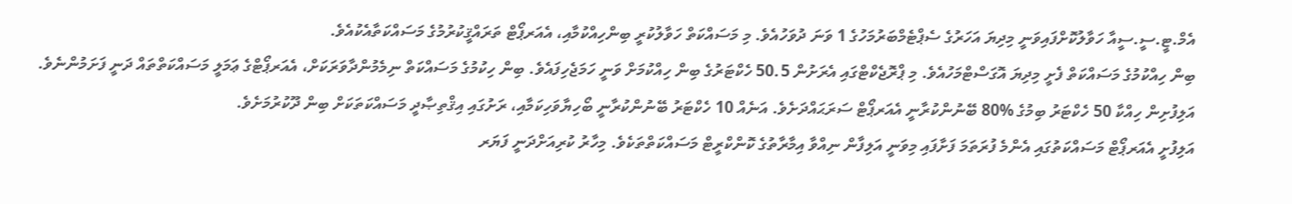އެމް.ޓީ.ސީ.ސީއާ ހަވާލުކޮށްފައިވަނީ މިދިޔަ އަހަރުގެ ސެޕްޓެމްބަރުމަހުގެ 1 ވަނަ ދުވަހުއެވެ. މި މަސައްކަތް ހަވާލުކުރީ ބިންހިއްކުމާއި، އެއަރޕޯޓް ތަރައްޤީކުރުމުގެ މަސައްކަތާއެކުއެވެ.
ބިން ހިއްކުމުގެ މަސައްކަތް ފެށީ މިދިޔަ އޮގަސްޓްމަހުއެވެ. މި ޕްރޮޖެކްޓްގައި އެރަށުން 50.5 ހެކްޓަރުގެ ބިން ހިއްކުމަށް ވަނީ ހަމަޖެހިފައެވެ. ބިން ހިކުމުގެ މަސައްކަތް ނިމެމުންދާވަރަކަށް، އެއަރޕޯޓްގެ ޢަމަލީ މަސައްކަތްތައް ދަނީ ފަށަމުންނެވެ.
އަލިފުށިން ހިއްކާ 50 ހެކްޓަރު ބިމުގެ %80 ބޭނުންކުރާނީ އެއަރޕޯޓް ސަރަޙައްދަށެވެ. އަނެއް 10 ހެކްޓަރު ބޭނުންކުރާނީ ބޯހިޔާވަހިކަމާއި، ރަށުގައި އިޤްތިޞާދީ މަސައްކަތަކަށް ބިން ދޫކުރުމަށެވެ.
އަލިފުށީ އެއަރޕޯޓް މަސައްކަތުގައި އެންމެ ފުރަތަމަ ފަށާފައި މިވަނީ އަލިފާން ނިއްވާ އިމާރާތުގެ ކޮންކްރީޓް މަސައްކަތްތަކެވެ. މިހާރު ކުރިއަށްދަނީ ފަޔަރ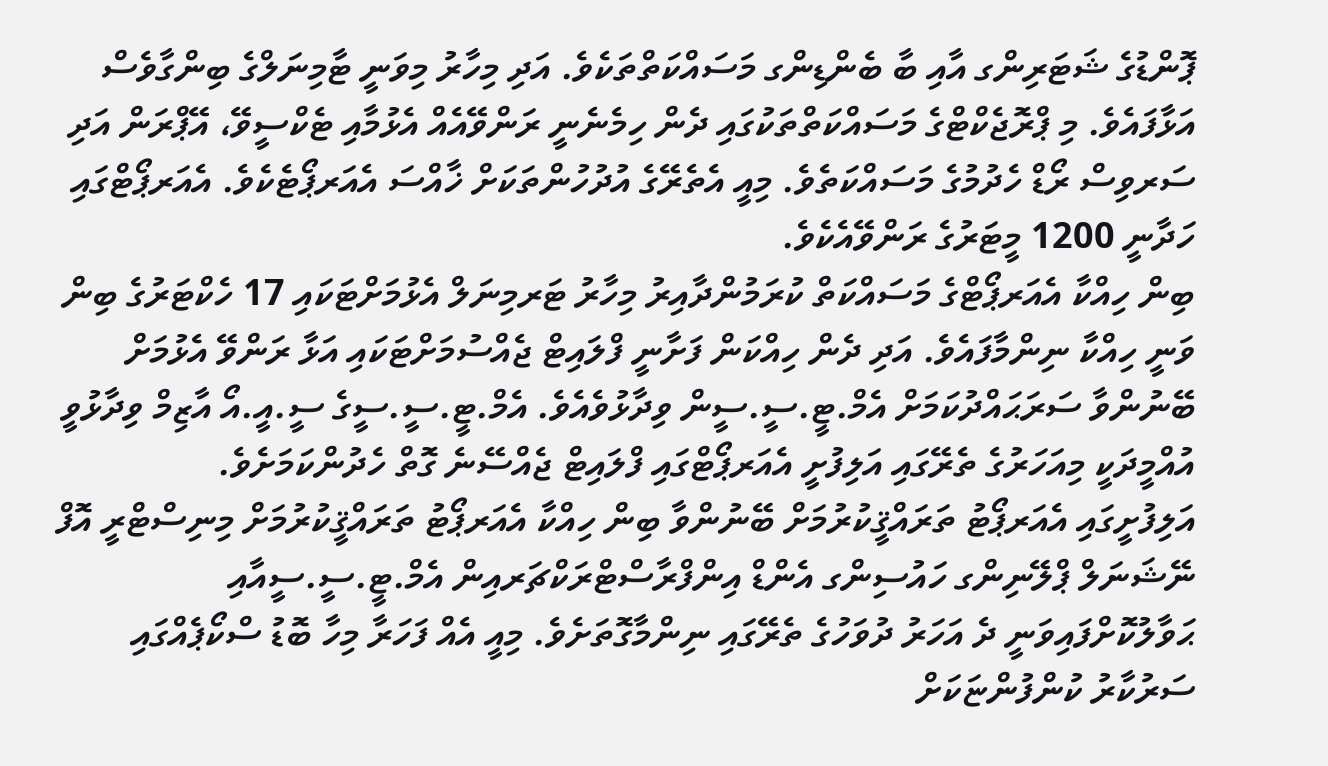ޕޮންޑުގެ ޝަޓަރިންގ އާއި ބާ ބެންޑިންގ މަސައްކަތްތަކެވެ. އަދި މިހާރު މިވަނީ ޓާމިނަލްގެ ބިންގާވެސް އަޅާފައެވެ. މި ޕްރޮޖެކްޓްގެ މަސައްކަތްތަކުގައި ދެން ހިމެނެނީ ރަންވޭއެއް އެޅުމާއި ޓެކްސީވޭ، އޭޕްރަން އަދި ސަރވިސް ރޯޑް ހެދުމުގެ މަސައްކަތެވެ. މިއީ އެތެރޭގެ އުދުހުންތަކަށް ޚާއްސަ އެއަރޕޯޓެކެވެ. އެއަރޕޯޓްގައި ހަދާނީ 1200 މީޓަރުގެ ރަންވޭއެކެވެ.
ބިން ހިއްކާ އެއަރޕޯޓްގެ މަސައްކަތް ކުރަމުންދާއިރު މިހާރު ޓަރމިނަލް އެޅުމަށްޓަކައި 17 ހެކްޓަރުގެ ބިން ވަނީ ހިއްކާ ނިންމާފައެވެ. އަދި ދެން ހިއްކަން ފަށާނީ ފްލައިޓް ޖެއްސުމަށްޓަކައި އަޅާ ރަންވޭ އެޅުމަށް ބޭނުންވާ ސަރަޙައްދުކަމަށް އެމް.ޓީ.ސީ.ސީން ވިދާޅުވެއެވެ. އެމް.ޓީ.ސީ.ސީގެ ސީ.އީ.އޯ އާޒިމް ވިދާޅުވީ އުއްމީދަކީ މިއަހަރުގެ ތެރޭގައި އަލިފުށީ އެއަރޕޯޓްގައި ފްލައިޓް ޖެއްސޭނެ ގޮތް ހެދުންކަމަށެވެ.
އަލިފުށީގައި އެއަރޕޯޓު ތަރައްޤީކުރުމަށް ބޭނުންވާ ބިން ހިއްކާ އެއަރޕޯޓު ތަރައްޤީކުރުމަށް މިނިސްޓްރީ އޮފް ނޭޝަނަލް ޕްލޭނިންގ ހައުސިންގ އެންޑް އިންފްރާސްޓްރަކްޗަރއިން އެމް.ޓީ.ސީ.ސީއާއި ޙަވާލުކޮށްފައިވަނީ ދެ އަހަރު ދުވަހުގެ ތެރޭގައި ނިންމާގޮތަށެވެ. މިއީ އެއް ފަހަރާ މިހާ ބޮޑު ސްކޯޕެއްގައި ސަރުކާރު ކުންފުންޏަކަށް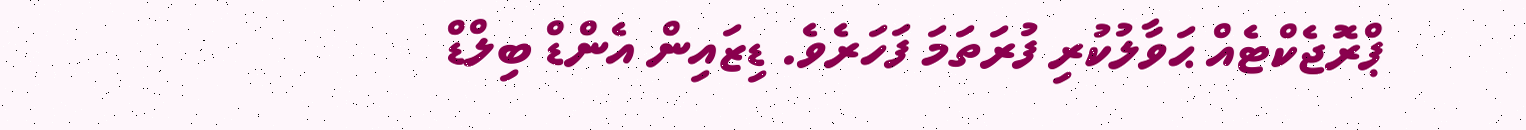ޕްރޮޖެކްޓެއް ޙަވާލުކުރި ފުރަތަމަ ފަހަރެވެ. ޑިޒައިން އެންޑް ބިލްޑް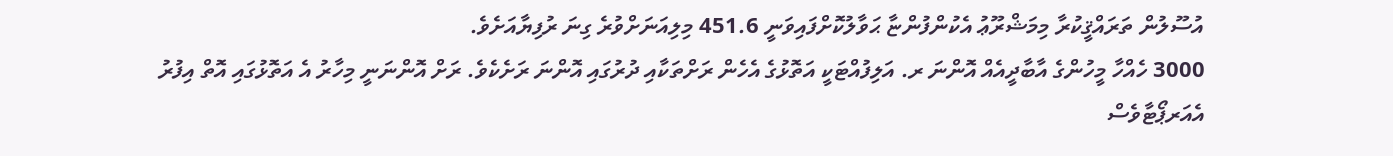އުސޫލުން ތަރައްޤީކުރާ މިމަޝްރޫޢު އެކުންފުންޏާ ޙަވާލުކޮށްފައިވަނީ 451.6 މިލިއަނަށްވުރެ ގިނަ ރުފިޔާއަށެވެ.
3000 ހެއްހާ މީހުންގެ އާބާދީއެއް އޮންނަ ރ. އަލިފުއްޓަކީ އަތޮޅުގެ އެހެން ރަށްތަކާއި ދުރުގައި އޮންނަ ރަށެކެވެ. ރަށް އޮންނަނީ މިހާރު އެ އަތޮޅުގައި އޮތް އިފުރު އެއަރޕޯޓާވެސް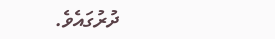ދުރުގައެވެ.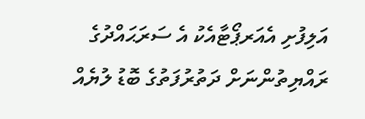އަލިފުށި އެއަރޕޯޓާއެކު އެ ސަރަޙައްދުގެ ރައްޔިތުންނަށް ދަތުރުފަތުގެ ބޮޑު ލުޔެއް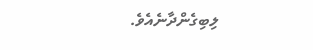ލިބިގެންދާނެއެވެ.